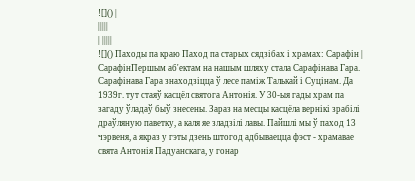![]() |
|||||
| |||||
![]() Паходы па краю Паход па старых сядзібах і храмах: Сарафін |
СарафінПершым аб'ектам на нашым шляху стала Сарафінава Гара. Сарафінава Гара знаходзіцца ў лесе паміж Талькай і Суцінам. Да 1939г. тут стаяў касцёл святога Антонія. У 30-ыя гады храм па загаду ўладаў быў знесены. Зараз на месцы касцёла вернікі зрабілі драўляную паветку, а каля яе зладзілі лавы. Пайшлі мы ў паход 13 чэрвеня, а якраз у гэты дзень штогод адбываецца фэст - храмавае свята Антонія Падуанскага, у гонар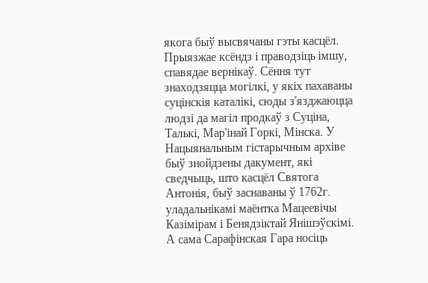якога быў высвячаны гэты касцёл. Прыязжае ксёндз і праводзіць імшу, спавядае вернікаў. Сёння тут знаходзяцца могілкі, у якіх пахаваны суцінскія каталікі, сюды з'язджаюцца людзі да магіл продкаў з Суціна, Талькі, Мар'інай Горкі, Мінска. У Нацыянальным гістарычным архіве быў знойдзены дакумент, які сведчыць, што касцёл Святога Антонія, быў заснаваны ў 1762г. уладальнікамі маёнтка Мацеевічы Казімірам і Бенядзіктай Янішэўскімі. А сама Сарафінская Гара носіць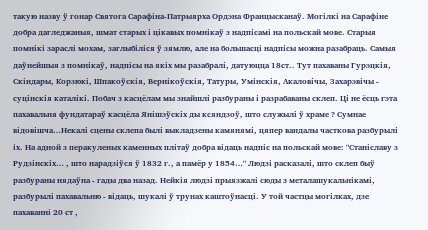такую назву ў гонар Святога Сарафіна-Патрыярха Ордэна Францысканаў. Могілкі на Сарафіне добра дагледжаныя, шмат старых і цікавых помнікаў з надпісамі на польскай мове. Старыя помнікі зараслі мохам, заглыбіліся ў зямлю, але на большасці надпісы можна разабраць. Самыя даўнейшыя з помнікаў, надпісы на якіх мы разабралі, датуюцца 18ст.. Тут пахаваны Гурэцкія, Скіндары, Корзюкі, Шпакоўскія, Вернікоўскія, Татуры, Умінскія, Акаловічы, Захарэвічы - суцінскія каталікі. Побач з касцёлам мы знайшлі разбураны і разрабаваны склеп. Ці не ёсць гэта пахавальня фундатараў касцёла Янішэўскіх ды ксяндзоў, што служылі ў храме ? Сумнае відовішча…Некалі сцены склепа былі выкладзены камянямі, цяпер вандалы часткова разбурылі іх. На адной з перакуленых каменных плітаў добра відаць надпіс на польскай мове: "Станіславу з Рудзінскіх… , што нарадзіўся ў 1832 г., а памёр у 1854…" Людзі расказалі, што склеп быў разбураны нядаўна - гады два назад. Нейкія людзі прыязжалі сюды з металашукальнікамі, разбурылі пахавальню - відаць, шукалі ў трунах каштоўнасці. У той частцы могілках, дзе пахаванні 20 ст ,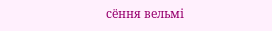сёння вельмі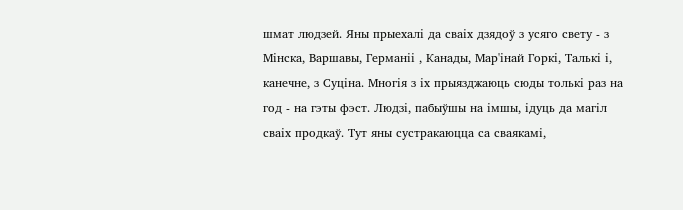шмат людзей. Яны прыехалі да сваіх дзядоў з усяго свету - з Мінска, Варшавы, Германіі , Канады, Мар'інай Горкі, Талькі і, канечне, з Суціна. Многія з іх прыязджаюць сюды толькі раз на год - на гэты фэст. Людзі, пабыўшы на імшы, ідуць да магіл сваіх продкаў. Тут яны сустракаюцца са сваякамі,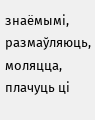знаёмымі, размаўляюць, моляцца, плачуць ці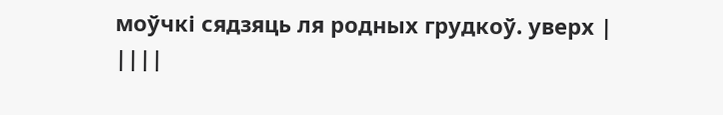моўчкі сядзяць ля родных грудкоў. уверх |
||||